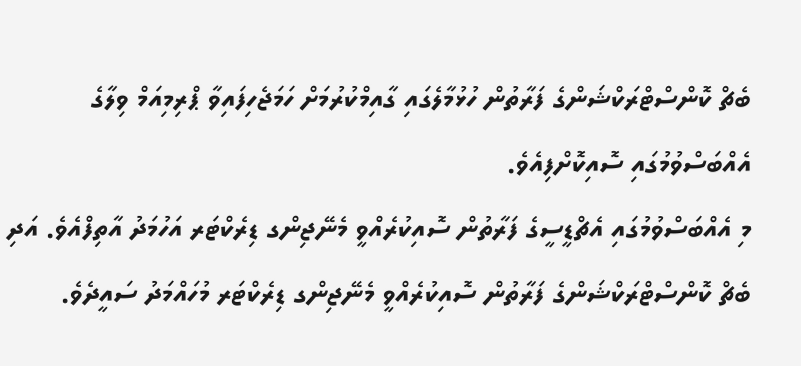ބެޗް ކޮންސްޓްރަކްޝަންގެ ފަރާތުން ހުޅުމާލެގައި ގާއިމްކުރުމަށް ހަމަޖެހިފައިވާ ޕްރިމިއަމް ވިލާގެ އެއްބަސްވުމުގައި ސޮއިކޮށްފިއެވެ.
މި އެއްބަސްވުމުގައި އެޗްޑީސީގެ ފަރާތުން ސޮއިކުރެއްވީ މެނޭޖިންގ ޑިރެކްޓަރ އަހުމަދު އާތިފްއެވެ. އަދި ބެޗް ކޮންސްޓްރަކްޝަންގެ ފަރާތުން ސޮއިކުރެއްވީ މެނޭޖިންގ ޑިރެކްޓަރ މުހައްމަދު ސައީދެވެ.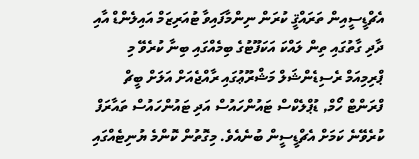އެޗްޑީސީއިން ތަރައްޤީ ކުރަން ނިންމާފައިވާ ޓުއަރިޒަމް އައިލެންޑް އާއި ދާދި ގާތުގައި ތިން ލައްކަ އަކަފޫޓުގެ ބިމެއްގައި ބިނާ ކުރެވޭ މި ޕްރިމިއަމް ރެސިޑެންޝަލް މަޝްރޫޢުގައި ރާއްޖެއަށް އަލަށް ބީޗް ފްރަންޓް ހޯމް, ޑުޕްލެކްސް ޓައުންހައުސް އަދި ޓައުންހައުސް ތައާރަފް ކުރެވޭނެ ކަމަށް އެޗްޑީސީން ބުނެއެވެ. މިގޮތުން ކޮންމެ ޔުނިޓެއްގައި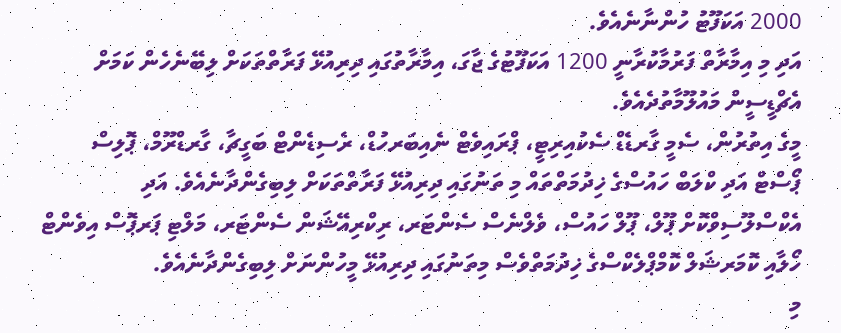2000 އަކަފޫޓު ހުންނާނެއެވެ.
އަދި މި އިމާރާތް ފަރުމާކުރާނީ 1200 އަކަފޫޓުގެ ޖާގަ، އިމާރާތުގައި ދިރިއުޅޭ ފަރާތްތަކަށް ލިބޭނެހެން ކަމަށް އެޗްޑީސީން މައުލޫމާތުދެއެވެ.
މީގެ އިތުރުން، ސެމީ ގާރޑެޑް ސެކުއިރިޓީ، ޕްރައިވެޓް ނެއިބަރހުޑް، ރެސިޑެންޓް ބަގީޗާ، ގާރޑްރޫމް، ޕޮލިސް ޕޯސްޓް އަދި ކްލަބް ހައުސްގެ ޚިދުމަތްތައް މި ތަނުގައި ދިރިއުޅޭ ފަރާތްތަކަށް ލިބިގެންދާނެއެވެ. އަދި އެކްސްލޫސިވްކޮށް ޕޫލް، ޕޫލް ހައުސް، ވެލްނެސް ސެންޓަރ، ރިކްރިއޭޝަން ސެންޓަރ، މަލްޓި ޕަރޕޮސް އިވެންޓް ހޯލާއި ކޮމަރޝަލް ކޮމްޕްލެކްސްގެ ޚިދުމަތްވެސް މިތަނުގައި ދިރިއުޅޭ މީހުންނަށް ލިބިގެންދާނެއެވެ.
މި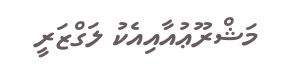މަޝްރޫޢުއާއިއެކު ލަގްޒަރީ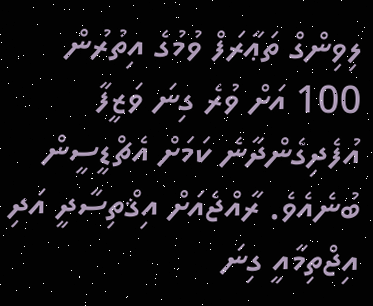ލިވިންގް ތަޢާރަފް ވުމުގެ އިތުރުން 100 އަށް ވުރެ ގިނަ ވަޒީފާ އުފެދިގެންދާނެ ކަމަށް އެޗްޑީސީން ބުނެއެވެ. ރާއްޖެއަށް އިޤްތިސާދީ އަދި އިޖްތިމާއީ ގިނަ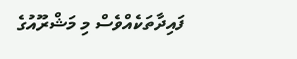ފައިދާތަކެއްވެސް މި މަޝްރޫއުގެ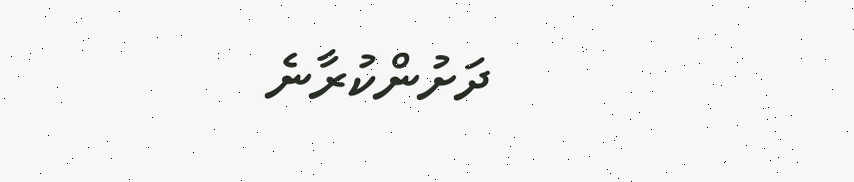ދަށުންކުރާނެ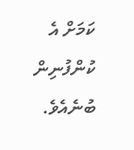ކަމަށް އެ ކުންފުނިން ބުނެއެވެ.